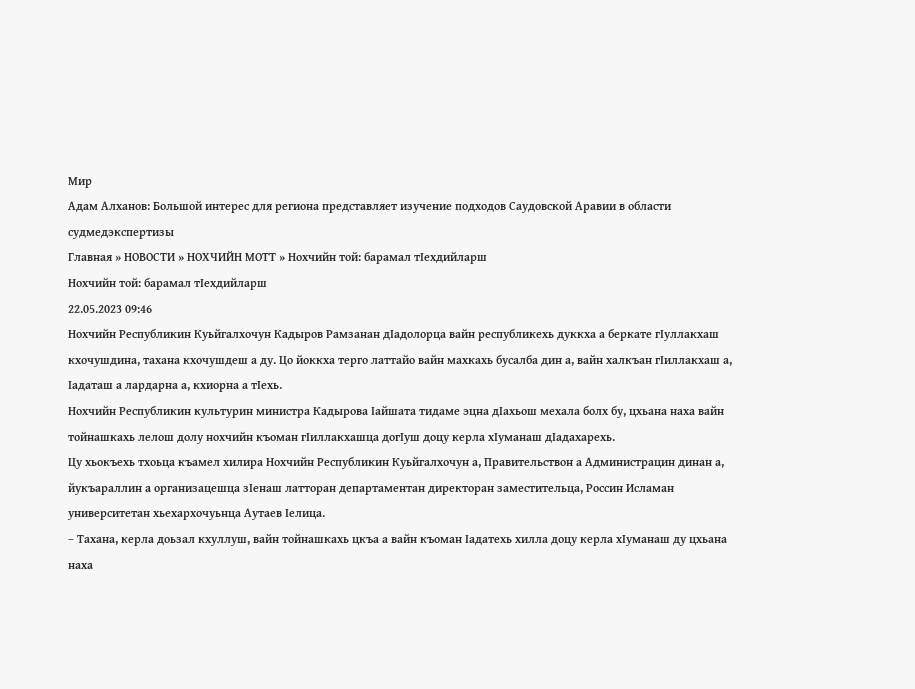Мир
Адам Алханов: Большой интерес для региона представляет изучение подходов Саудовской Аравии в области судмедэкспертизы
Главная » НОВОСТИ » НОХЧИЙН МОТТ » Нохчийн той: барамал тIехдийларш
Нохчийн той: барамал тIехдийларш
22.05.2023 09:46
Нохчийн Республикин Куьйгалхочун Кадыров Рамзанан дӀадолорца вайн республикехь дуккха а беркате гӀуллакхаш кхочушдина, тахана кхочушдеш а ду. Цо йоккха терго латтайо вайн махкахь бусалба дин а, вайн халкъан гӀиллакхаш а, Ӏадаташ а лардарна а, кхиорна а тӀехь.
Нохчийн Республикин культурин министра Кадырова Ӏайшата тидаме эцна дӀахьош мехала болх бу, цхьана наха вайн тойнашкахь лелош долу нохчийн къоман гӀиллакхашца догӀуш доцу керла хӀуманаш дӀадахарехь.
Цу хьокъехь тхоьца къамел хилира Нохчийн Республикин Куьйгалхочун а, Правительствон а Администрацин динан а, йукъараллин а организацешца зIенаш латторан департаментан директоран заместительца, Россин Исламан университетан хьехархочуьнца Аутаев Ӏелица.
– Тахана, керла доьзал кхуллуш, вайн тойнашкахь цкъа а вайн къоман Ӏадатехь хилла доцу керла хӀуманаш ду цхьана наха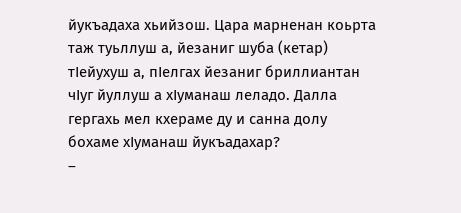йукъадаха хьийзош. Цара марненан коьрта таж туьллуш а, йезаниг шуба (кетар) тӀейухуш а, пӀелгах йезаниг бриллиантан чӀуг йуллуш а хӀуманаш леладо. Далла гергахь мел кхераме ду и санна долу бохаме хӀуманаш йукъадахар?
–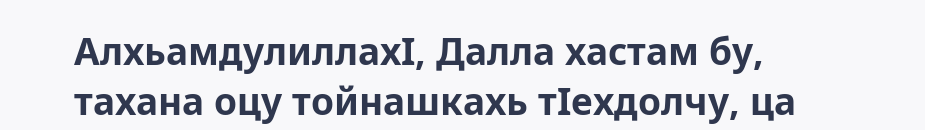АлхьамдулиллахӀ, Далла хастам бу, тахана оцу тойнашкахь тӀехдолчу, ца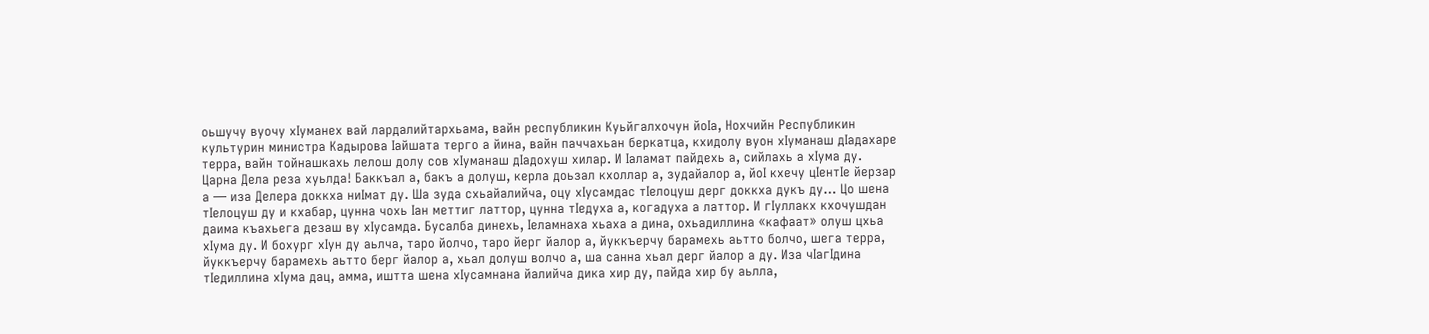оьшучу вуочу хӀуманех вай лардалийтархьама, вайн республикин Куьйгалхочун йоӀа, Нохчийн Республикин культурин министра Кадырова Ӏайшата терго а йина, вайн паччахьан беркатца, кхидолу вуон хӀуманаш дӀадахаре терра, вайн тойнашкахь лелош долу сов хӀуманаш дӀадохуш хилар. И Ӏаламат пайдехь а, сийлахь а хӀума ду. Царна Дела реза хуьлда! Баккъал а, бакъ а долуш, керла доьзал кхоллар а, зудайалор а, йоӀ кхечу цӀентӀе йерзар а — иза Делера доккха ниӀмат ду. Ша зуда схьайалийча, оцу хӀусамдас тӀелоцуш дерг доккха дукъ ду… Цо шена тӀелоцуш ду и кхабар, цунна чохь Ӏан меттиг латтор, цунна тӀедуха а, когадуха а латтор. И гӀуллакх кхочушдан даима къахьега дезаш ву хӀусамда. Бусалба динехь, Ӏеламнаха хьаха а дина, охьадиллина «кафаат» олуш цхьа хӀума ду. И бохург хӀун ду аьлча, таро йолчо, таро йерг йалор а, йуккъерчу барамехь аьтто болчо, шега терра, йуккъерчу барамехь аьтто берг йалор а, хьал долуш волчо а, ша санна хьал дерг йалор а ду. Иза чӀагӀдина тӀедиллина хӀума дац, амма, иштта шена хӀусамнана йалийча дика хир ду, пайда хир бу аьлла,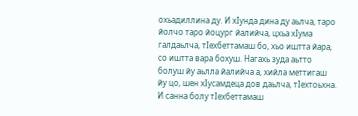охьадиллина ду. И хӀунда дина ду аьлча, таро йолчо таро йоцург йалийча, цхьа хӀума галдаьлча, тӀехбеттамаш бо, хьо иштта йара, со иштта вара бохуш. Нагахь зуда аьтто болуш йу аьлла йалийча а, хийла меттигаш йу цо, шен хӀусамдеца дов даьлча, тӀехтоьхна. И санна болу тӀехбеттамаш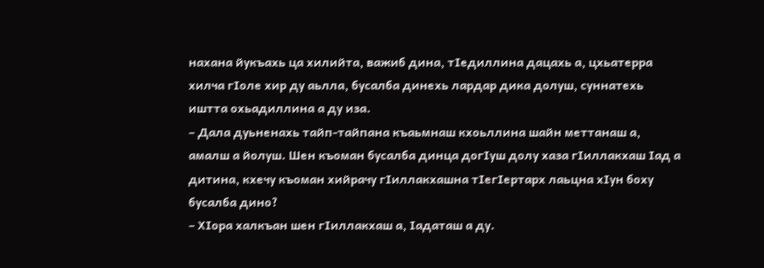нахана йукъахь ца хилийта, важиб дина, тӀедиллина дацахь а, цхьатерра хилча гӀоле хир ду аьлла, бусалба динехь лардар дика долуш, суннатехь иштта охьадиллина а ду иза.
– Дала дуьненахь тайп-тайпана къаьмнаш кхоьллина шайн меттанаш а, амалш а йолуш. Шен къоман бусалба динца догӀуш долу хаза гӀиллакхаш Ӏад а дитина, кхечу къоман хийрачу гӀиллакхашна тӀегӀертарх лаьцна хӀун боху бусалба дино?
– ХӀора халкъан шен гӀиллакхаш а, Ӏадаташ а ду.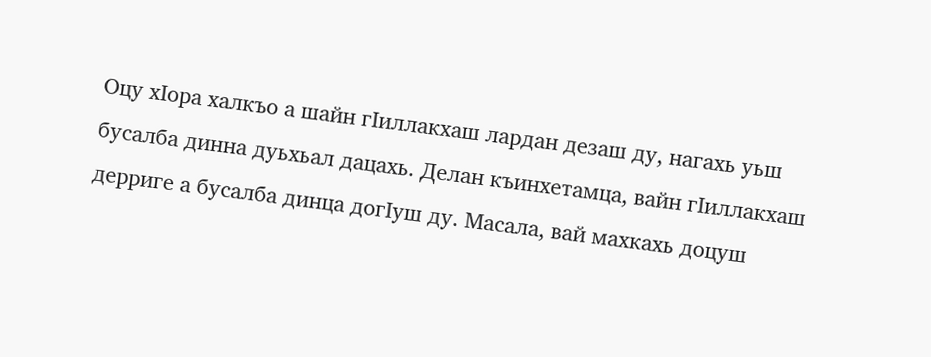Оцу хӀора халкъо а шайн гӀиллакхаш лардан дезаш ду, нагахь уьш бусалба динна дуьхьал дацахь. Делан къинхетамца, вайн гӀиллакхаш дерриге а бусалба динца догӀуш ду. Масала, вай махкахь доцуш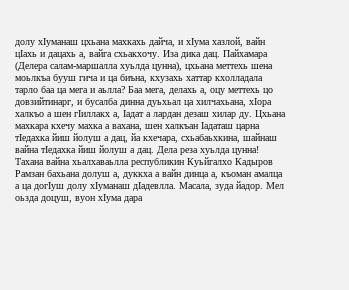долу хӀуманаш цхьана махкахь дайча, и хӀума хазлой, вайн цӀахь и дацахь а, вайга схьакхочу. Иза дика дац. Пайхамара (Делера салам-маршалла хуьлда цунна), цхьана меттехь шена моьлкъа бууш гича и ца биъна, кхузахь хаттар кхолладала тарло баа ца мега и аьлла? Баа мега, делахь а, оцу меттехь цо довзийтинарг, и бусалба динна дуьхьал ца хилчахьана, хӀора халкъо а шен гӀиллакх а, Ӏадат а лардан дезаш хилар ду. Цхьана махкара кхечу махка а вахана, шен халкъан Ӏадаташ царна тӀедахка йиш йолуш а дац, йа кхечара, схьабаьхкина, шайнаш вайна тӀедахка йиш йолуш а дац. Дела реза хуьлда цунна! Тахана вайна хьалхаваьлла республикин Куьйгалхо Кадыров Рамзан бахьана долуш а, дуккха а вайн динца а, къоман амалца а ца догӀуш долу хӀуманаш дӀадевлла. Масала, зуда йадор. Мел оьзда доцуш, вуон хӀума дара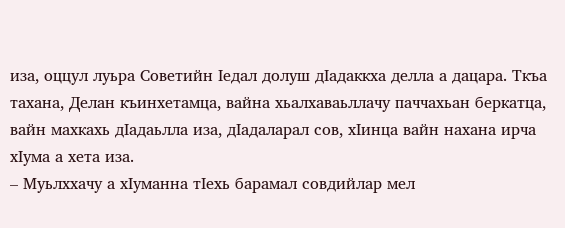иза, оццул луьра Советийн Ӏедал долуш дӀадаккха делла а дацара. Ткъа тахана, Делан къинхетамца, вайна хьалхаваьллачу паччахьан беркатца, вайн махкахь дӀадаьлла иза, дӀадаларал сов, хӀинца вайн нахана ирча хӀума а хета иза.
– Муьлххачу а хӀуманна тӀехь барамал совдийлар мел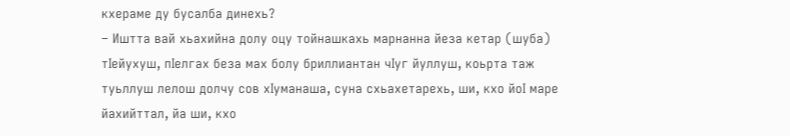кхераме ду бусалба динехь?
– Иштта вай хьахийна долу оцу тойнашкахь марнанна йеза кетар (шуба) тӀейухуш, пӀелгах беза мах болу бриллиантан чӀуг йуллуш, коьрта таж туьллуш лелош долчу сов хӀуманаша, суна схьахетарехь, ши, кхо йоӀ маре йахийттал, йа ши, кхо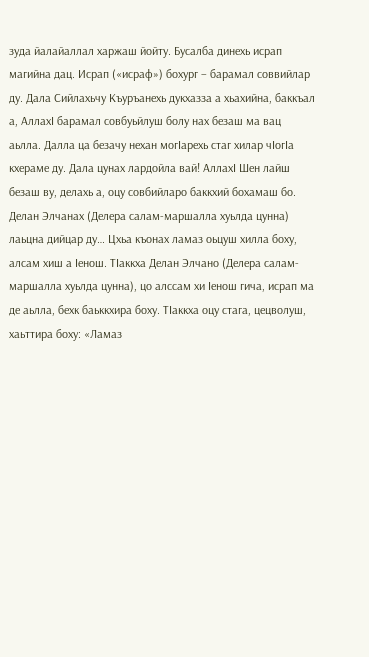зуда йалайаллал харжаш йойту. Бусалба динехь исрап магийна дац. Исрап («исраф») бохург – барамал соввийлар ду. Дала Сийлахьчу Къуръанехь дукхазза а хьахийна, баккъал а, АллахӀ барамал совбуьйлуш болу нах безаш ма вац аьлла. Далла ца безачу нехан могӀарехь стаг хилар чӀогӀа кхераме ду. Дала цунах лардойла вай! АллахӀ Шен лайш безаш ву, делахь а, оцу совбийларо баккхий бохамаш бо. Делан Элчанах (Делера салам-маршалла хуьлда цунна) лаьцна дийцар ду… Цхьа къонах ламаз оьцуш хилла боху, алсам хиш а Ӏенош. ТIаккха Делан Элчано (Делера салам-маршалла хуьлда цунна), цо алссам хи Ӏенош гича, исрап ма де аьлла, бехк баьккхира боху. ТӀаккха оцу стага, цецволуш, хаьттира боху: «Ламаз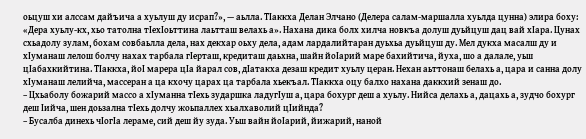оьцуш хи алссам дайъича а хуьлуш ду исрап?», — аьлла. ТӀаккха Делан Элчано (Делера салам-маршалла хуьлда цунна) элира боху: «Дера хуьлу-кх, хьо татолна тӀехӀоьттина лаьтташ велахь а». Нахана дика болх хилча новкъа долуш дуьйцуш дац вай хӀара. Цунах схьадолу зулам, бохам совбаьлла дела, нах декхар оьху дела, адам лардалийтаран дуьхьа дуьйцуш ду. Мел дукха масалш ду и хӀуманаш лелош болчу нахах тарбала гӀерташ, кредиташ даьхна, шайн йоӀарий маре бахийтича, йуха, шо а далале, уьш цӀабахкийтина. ТӀаккха, йоӀ марера цӀа йарал сов, дӀатакха дезаш кредит хуьлу церан. Нехан аьттонаш белахь а, цара и санна долу хӀуманаш лелийча, массеран а ца кхочу царах ца тарбала хьекъал. ТӀаккха оцу балхо нахана даккхий зенаш до.
– Цхьаболу божарий массо а хӀуманна тӀехь зударшка ладугӀуш а, цара бохург деш а хуьлу. Нийса делахь а, дацахь а, зудчо бохург деш Ӏийча, шен доьзална тӀехь долчу жоьпаллех хьалхаволий цӀийнда?
– Бусалба динехь чӀогӀа лераме, сий деш йу зуда. Уьш вайн йоӀарий, йижарий, наной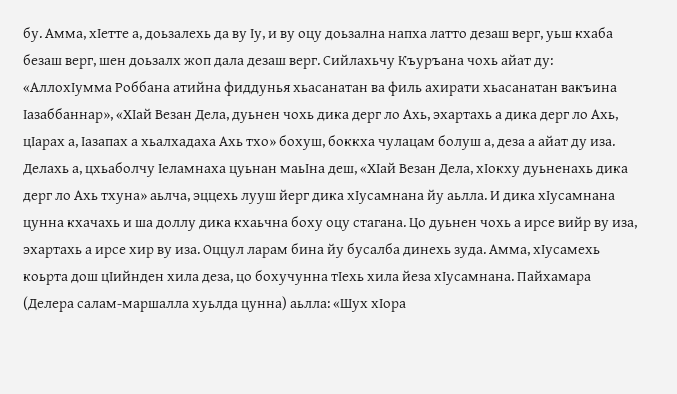бу. Амма, хӀетте а, доьзалехь да ву Ӏу, и ву оцу доьзална напха латто дезаш верг, уьш кхаба безаш верг, шен доьзалх жоп дала дезаш верг. Сийлахьчу Къуръана чохь айат ду: «АллохӀумма Роббана атийна фиддунья хьасанатан ва филь ахирати хьасанатан вакъина Ӏазаббаннар», «ХӀай Везан Дела, дуьнен чохь дика дерг ло Ахь, эхартахь а дика дерг ло Ахь, цӀарах а, Ӏазапах а хьалхадаха Ахь тхо» бохуш, боккха чулацам болуш а, деза а айат ду иза. Делахь а, цхьаболчу Ӏеламнаха цуьнан маьӀна деш, «ХӀай Везан Дела, хӀокху дуьненахь дика дерг ло Ахь тхуна» аьлча, эццехь лууш йерг дика хӀусамнана йу аьлла. И дика хӀусамнана цунна кхачахь и ша доллу дика кхаьчна боху оцу стагана. Цо дуьнен чохь а ирсе вийр ву иза, эхартахь а ирсе хир ву иза. Оццул ларам бина йу бусалба динехь зуда. Амма, хӀусамехь коьрта дош цӀийнден хила деза, цо бохучунна тӀехь хила йеза хӀусамнана. Пайхамара (Делера салам-маршалла хуьлда цунна) аьлла: «Шух хӀора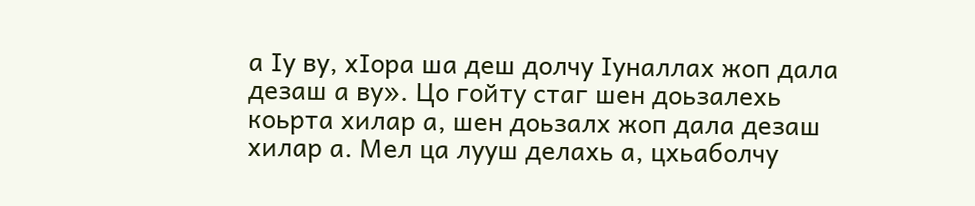а Ӏу ву, хӀора ша деш долчу Ӏуналлах жоп дала дезаш а ву». Цо гойту стаг шен доьзалехь коьрта хилар а, шен доьзалх жоп дала дезаш хилар а. Мел ца лууш делахь а, цхьаболчу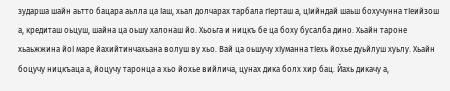зударша шайн аьтто бацара аьлла ца Ӏаш, хьал долчарах тарбала гӀерташ а, цӀийндай шаьш бохучунна тӀеийзош а, кредиташ оьцуш, шайна ца оьшу халонаш йо. Хьоьга и ницкъ бе ца боху бусалба дино. Хьайн тароне хьаьжжина йоӀ маре йахийтинчахьана волуш ву хьо. Вай ца оьшучу хӀуманна тӀехь йохье дуьйлуш хуьлу. Хьайн боцучу ницкъаца а, йоцучу таронца а хьо йохье вийлича, цунах дика болх хир бац. Йахь дикачу а,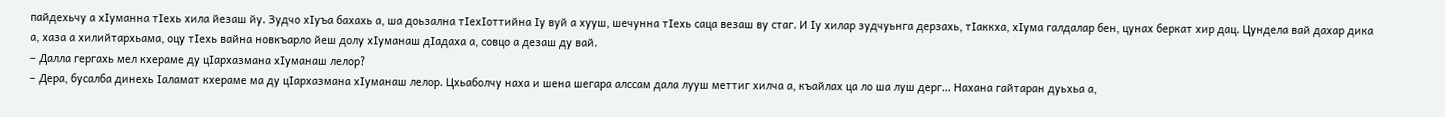пайдехьчу а хӀуманна тӀехь хила йезаш йу. Зудчо хӀуъа бахахь а, ша доьзална тӀехӀоттийна Ӏу вуй а хууш, шечунна тӀехь саца везаш ву стаг. И Ӏу хилар зудчуьнга дерзахь, тӀаккха, хӀума галдалар бен, цунах беркат хир дац. Цундела вай дахар дика а, хаза а хилийтархьама, оцу тӀехь вайна новкъарло йеш долу хӀуманаш дӀадаха а, совцо а дезаш ду вай.
– Далла гергахь мел кхераме ду цӀархазмана хӀуманаш лелор?
– Дера, бусалба динехь Ӏаламат кхераме ма ду цӀархазмана хӀуманаш лелор. Цхьаболчу наха и шена шегара алссам дала лууш меттиг хилча а, къайлах ца ло ша луш дерг… Нахана гайтаран дуьхьа а,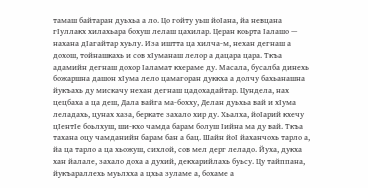тамаш байтаран дуьхьа а ло. Цо гойту уьш йоӀана, йа невцана гӀуллакх хилахьара бохуш лелаш цахилар. Церан коьрта Ӏалашо — нахана дӀагайтар хуьлу. Иза иштта ца хилча-м, нехан дегнаш а дохош, тойнашкахь и сов хӀуманаш лелор а дацара цара. Ткъа адамийн дегнаш дохор Ӏаламат кхераме ду. Масала, бусалба динехь божаршна дашон хӀума лело цамагоран дуккха а долчу бахьанашна йукъахь ду мискачу нехан дегнаш цадохадайтар. Цундела, нах цецбаха а ца деш, Дала вайга ма-бохху, Делан дуьхьа вай и хӀума леладахь, цунах хаза, беркате захало хир ду. Хьалха, йоӀарий кхечу цӀентӀе боьлхуш, ши-кхо чамда барам болуш Ӏийна ма ду вай. Ткъа тахана оцу чамданийн барам бан а бац. Шайн йоӀ йаханчохь тарло а, йа ца тарло а ца хьожуш, сихлой, сов мел дерг леладо. Йуха, дукха хан йалале, захало доха а духий, декхарийлахь буьсу. Цу тайппана, йукъараллехь муьлхха а цхьа зуламе а, бохаме а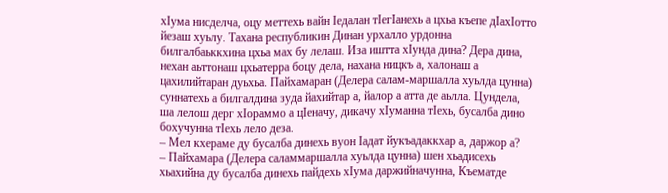хӀума нисделча, оцу меттехь вайн Ӏедалан тӀегӀанехь а цхьа къепе дӀахӀотто йезаш хуьлу. Тахана республикин Динан урхалло урдонна билгалбаьккхина цхьа мах бу лелаш. Иза иштта хӀунда дина? Дера дина, нехан аьттонаш цхьатерра боцу дела, нахана ницкъ а, халонаш а цахилийтаран дуьхьа. Пайхамаран (Делера салам-маршалла хуьлда цунна) суннатехь а билгалдина зуда йахийтар а, йалор а атта де аьлла. Цундела, ша лелош дерг хӀораммо а цӀеначу, дикачу хӀуманна тӀехь, бусалба дино бохучунна тӀехь лело деза.
– Мел кхераме ду бусалба динехь вуон Ӏадат йукъадаккхар а, даржор а?
– Пайхамара (Делера саламмаршалла хуьлда цунна) шен хьадисехь хьахийна ду бусалба динехь пайдехь хӀума даржийначунна, Къематде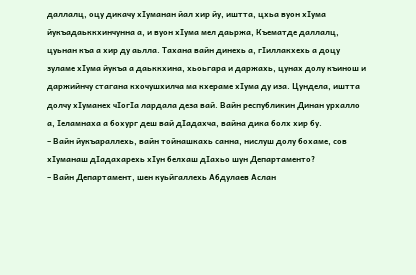даллалц, оцу дикачу хӀуманан йал хир йу, иштта, цхьа вуон хӀума йукъадаьккхинчунна а, и вуон хӀума мел даьржа, Къематде даллалц, цуьнан къа а хир ду аьлла. Тахана вайн динехь а, гӀиллакхехь а доцу зуламе хӀума йукъа а даьккхина, хьоьгара и даржахь, цунах долу къинош и даржийнчу стагана кхочушхилча ма кхераме хӀума ду иза. Цундела, иштта долчу хӀуманех чӀогӀа лардала деза вай. Вайн республикин Динан урхалло а, Ӏеламнаха а бохург деш вай дӀадахча, вайна дика болх хир бу.
– Вайн йукъараллехь, вайн тойнашкахь санна, нислуш долу бохаме, сов хӀуманаш дӀадахарехь хӀун белхаш дӀахьо шун Департаменто?
– Вайн Департамент, шен куьйгаллехь Абдулаев Аслан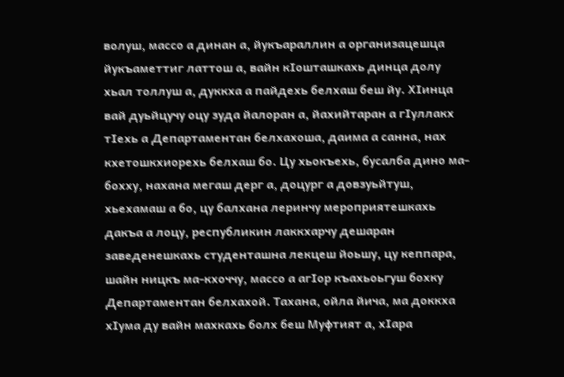волуш, массо а динан а, йукъараллин а организацешца йукъаметтиг латтош а, вайн кӀошташкахь динца долу хьал толлуш а, дуккха а пайдехь белхаш беш йу. ХӀинца вай дуьйцучу оцу зуда йалоран а, йахийтаран а гӀуллакх тӀехь а Департаментан белхахоша, даима а санна, нах кхетошкхиорехь белхаш бо. Цу хьокъехь, бусалба дино ма-бохху, нахана мегаш дерг а, доцург а довзуьйтуш, хьехамаш а бо, цу балхана леринчу мероприятешкахь дакъа а лоцу, республикин лаккхарчу дешаран заведенешкахь студенташна лекцеш йоьшу, цу кеппара, шайн ницкъ ма-кхоччу, массо а агӀор къахьоьгуш бохку Департаментан белхахой. Тахана, ойла йича, ма доккха хӀума ду вайн махкахь болх беш Муфтият а, хӀара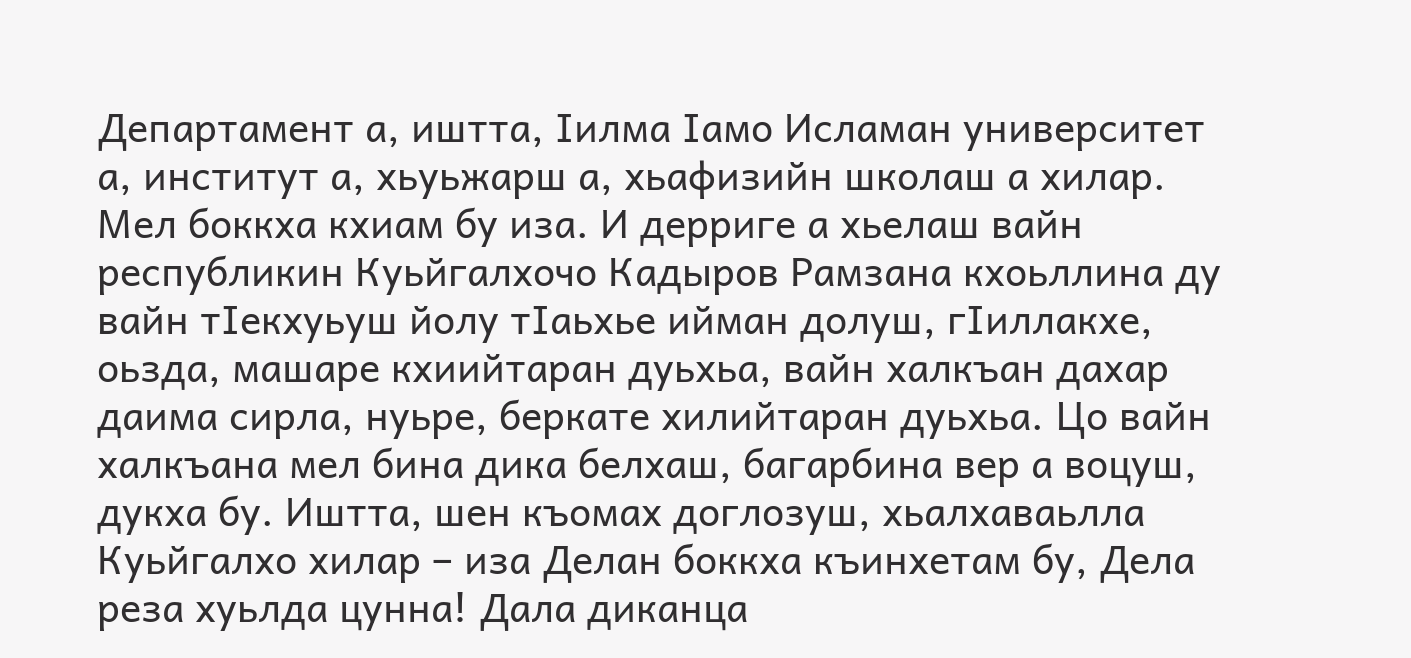Департамент а, иштта, Ӏилма Ӏамо Исламан университет а, институт а, хьуьжарш а, хьафизийн школаш а хилар. Мел боккха кхиам бу иза. И дерриге а хьелаш вайн республикин Куьйгалхочо Кадыров Рамзана кхоьллина ду вайн тӀекхуьуш йолу тӀаьхье ийман долуш, гӀиллакхе, оьзда, машаре кхиийтаран дуьхьа, вайн халкъан дахар даима сирла, нуьре, беркате хилийтаран дуьхьа. Цо вайн халкъана мел бина дика белхаш, багарбина вер а воцуш, дукха бу. Иштта, шен къомах доглозуш, хьалхаваьлла Куьйгалхо хилар – иза Делан боккха къинхетам бу, Дела реза хуьлда цунна! Дала диканца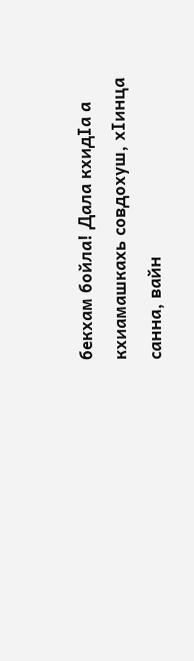бекхам бойла! Дала кхидӀа а кхиамашкахь совдохуш, хӀинца санна, вайн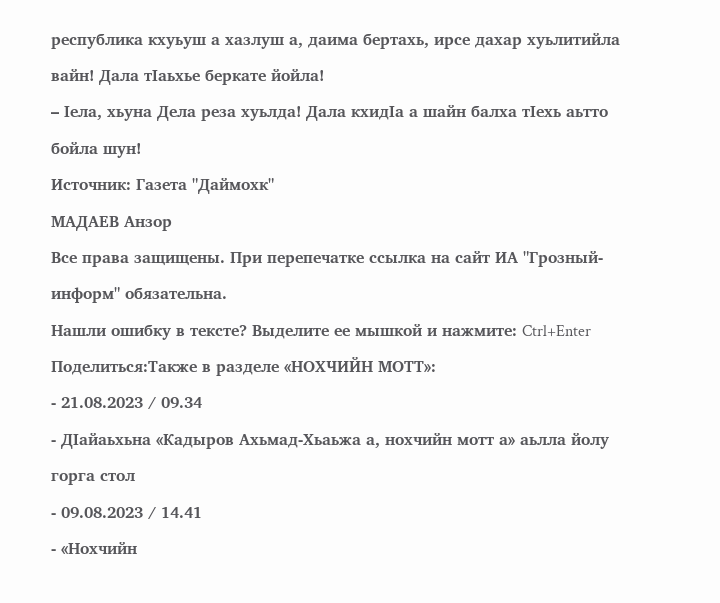республика кхуьуш а хазлуш а, даима бертахь, ирсе дахар хуьлитийла вайн! Дала тӀаьхье беркате йойла!
– Ӏела, хьуна Дела реза хуьлда! Дала кхидӀа а шайн балха тӀехь аьтто бойла шун!
Источник: Газета "Даймохк"
МАДАЕВ Анзор
Все права защищены. При перепечатке ссылка на сайт ИА "Грозный-информ" обязательна.
Нашли ошибку в тексте? Выделите ее мышкой и нажмите: Ctrl+Enter
Поделиться:Также в разделе «НОХЧИЙН МОТТ»:
- 21.08.2023 / 09.34
- ДӀайаьхьна «Кадыров Ахьмад-Хьаьжа а, нохчийн мотт а» аьлла йолу горга стол
- 09.08.2023 / 14.41
- «Нохчийн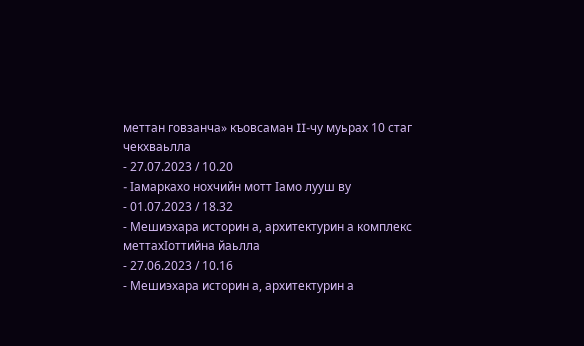меттан говзанча» къовсаман II-чу муьрах 10 стаг чекхваьлла
- 27.07.2023 / 10.20
- Iамаркахо нохчийн мотт Iамо лууш ву
- 01.07.2023 / 18.32
- Мешиэхара историн а, архитектурин а комплекс меттахӀоттийна йаьлла
- 27.06.2023 / 10.16
- Мешиэхара историн а, архитектурин а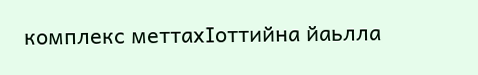комплекс меттахӀоттийна йаьлла